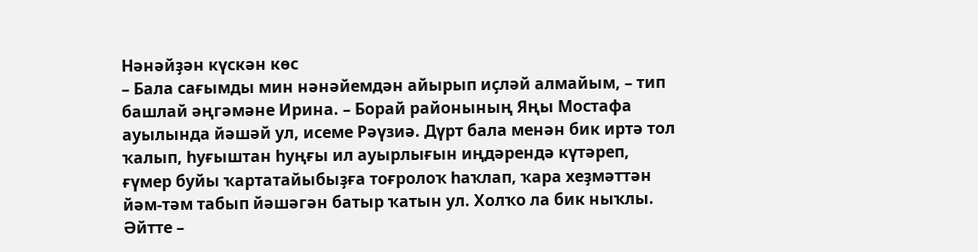Нәнәйҙән күскән көс
– Бала сағымды мин нәнәйемдән айырып иҫләй алмайым, – тип башлай әңгәмәне Ирина. – Борай районының Яңы Мостафа ауылында йәшәй ул, исеме Рәүзиә. Дүрт бала менән бик иртә тол ҡалып, һуғыштан һуңғы ил ауырлығын иңдәрендә күтәреп, ғүмер буйы ҡартатайыбыҙға тоғролоҡ һаҡлап, ҡара хеҙмәттән йәм-тәм табып йәшәгән батыр ҡатын ул. Холҡо ла бик ныҡлы. Әйтте –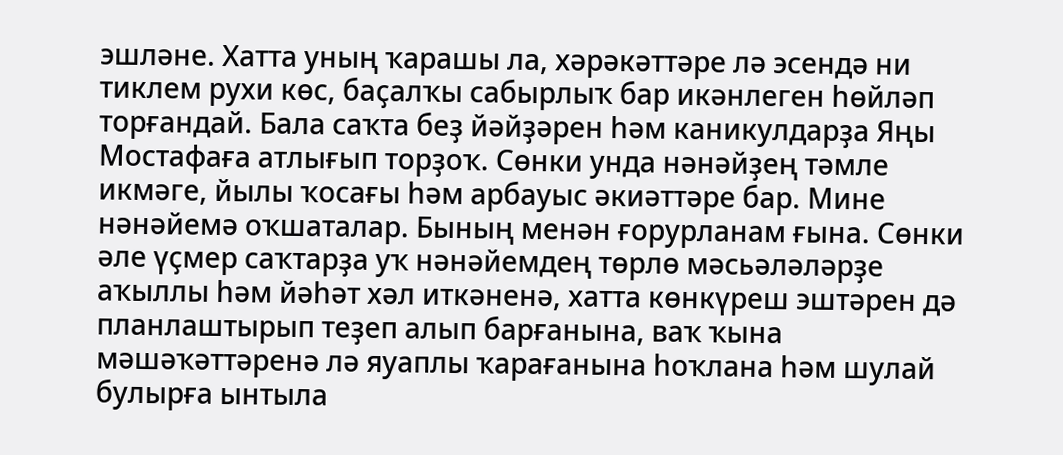эшләне. Хатта уның ҡарашы ла, хәрәкәттәре лә эсендә ни тиклем рухи көс, баҫалҡы сабырлыҡ бар икәнлеген һөйләп торғандай. Бала саҡта беҙ йәйҙәрен һәм каникулдарҙа Яңы Мостафаға атлығып торҙоҡ. Сөнки унда нәнәйҙең тәмле икмәге, йылы ҡосағы һәм арбауыс әкиәттәре бар. Мине нәнәйемә оҡшаталар. Бының менән ғорурланам ғына. Сөнки әле үҫмер саҡтарҙа уҡ нәнәйемдең төрлө мәсьәләләрҙе аҡыллы һәм йәһәт хәл иткәненә, хатта көнкүреш эштәрен дә планлаштырып теҙеп алып барғанына, ваҡ ҡына мәшәҡәттәренә лә яуаплы ҡарағанына һоҡлана һәм шулай булырға ынтыла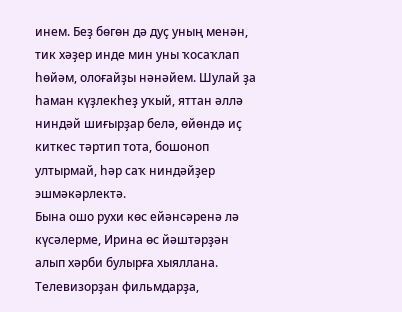инем. Беҙ бөгөн дә дуҫ уның менән, тик хәҙер инде мин уны ҡосаҡлап һөйәм, олоғайҙы нәнәйем. Шулай ҙа һаман күҙлекһеҙ уҡый, яттан әллә ниндәй шиғырҙар белә, өйөндә иҫ киткес тәртип тота, бошоноп ултырмай, һәр саҡ ниндәйҙер эшмәкәрлектә.
Бына ошо рухи көс ейәнсәренә лә күсәлерме, Ирина өс йәштәрҙән алып хәрби булырға хыяллана. Телевизорҙан фильмдарҙа,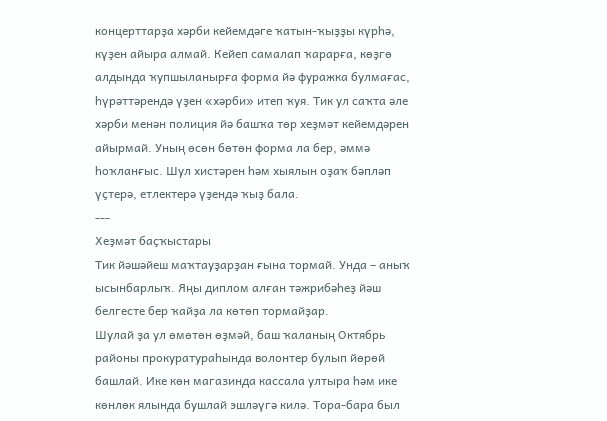концерттарҙа хәрби кейемдәге ҡатын-ҡыҙҙы күрһә, күҙен айыра алмай. Кейеп самалап ҡарарға, көҙгө алдында ҡупшыланырға форма йә фуражка булмағас, һүрәттәрендә үҙен «хәрби» итеп ҡуя. Тик ул саҡта әле хәрби менән полиция йә башҡа төр хеҙмәт кейемдәрен айырмай. Уның өсөн бөтөн форма ла бер, әммә һоҡланғыс. Шул хистәрен һәм хыялын оҙаҡ бәпләп үҫтерә, етлектерә үҙендә ҡыҙ бала.
---
Хеҙмәт баҫҡыстары
Тик йәшәйеш маҡтауҙарҙан ғына тормай. Унда – аныҡ ысынбарлыҡ. Яңы диплом алған тәжрибәһеҙ йәш белгесте бер ҡайҙа ла көтөп тормайҙар.
Шулай ҙа ул өмөтөн өҙмәй, баш ҡаланың Октябрь районы прокуратураһында волонтер булып йөрөй башлай. Ике көн магазинда кассала ултыра һәм ике көнлөк ялында бушлай эшләүгә килә. Тора-бара был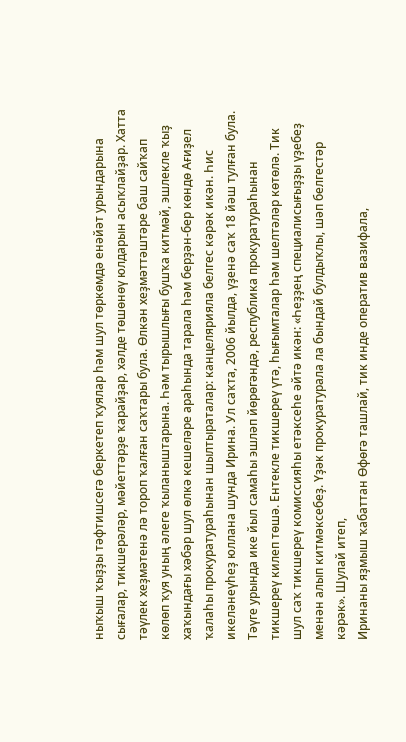ныҡыш ҡыҙҙы тәфтишсегә беркетеп ҡуялар һәм шул төркөмдә енәйәт урындарына сығалар, тикшерәләр, мәйеттәрҙе ҡарайҙар, хәлде төшөнөү юлдарын асыҡлайҙар. Хатта тәүлек хеҙмәтенә лә тороп ҡалған саҡтары була. Өлкән хеҙмәттәштәре баш сайҡап көлөп ҡуя уның әлеге ҡыланыштарына. Һәм тырышлығы бушҡа китмәй, эшлекле ҡыҙ хаҡындағы хәбәр шул өлкә кешеләре араһында тарала һәм берҙән-бер көндө Ағиҙел ҡалаһы прокуратураһынан шылтыраталар: канцелярияла белгес кәрәк икән. Һис икеләнеүһеҙ юллана шунда Ирина. Ул саҡта, 2006 йылда, үҙенә саҡ 18 йәш тулған була.
Тәүге урында ике йыл самаһы эшләп йөрөгәндә, республика прокуратураһынан тикшереү килеп төшә. Ентекле тикшереү үтә, һығымталар һәм шелтәләр көтөлә. Тик шул саҡ тикшереү комиссияһы етәксеһе әйтә икән: «Һеҙҙең специалисығыҙҙы үҙебеҙ менән алып китмәксебеҙ. Үҙәк прокуратурала ла бындай булдыҡлы, шәп белгестәр кәрәк». Шулай итеп,
Иринаны яҙмыш ҡабаттан Өфөгә ташлай, тик инде оператив вазифала,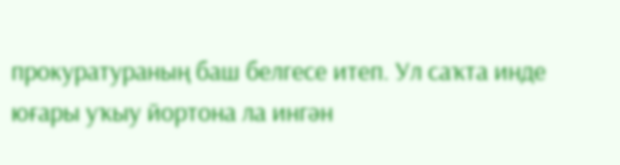прокуратураның баш белгесе итеп. Ул саҡта инде юғары уҡыу йортона ла ингән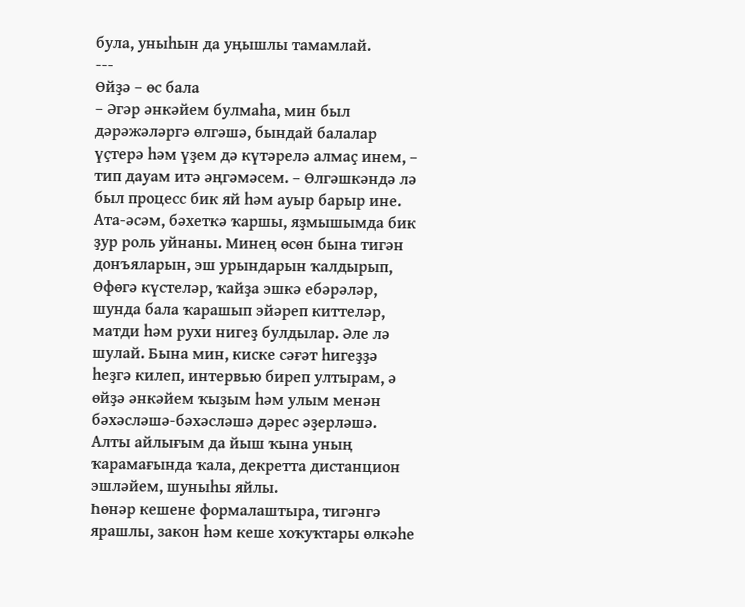була, уныһын да уңышлы тамамлай.
---
Өйҙә – өс бала
– Әгәр әнкәйем булмаһа, мин был дәрәжәләргә өлгәшә, бындай балалар үҫтерә һәм үҙем дә күтәрелә алмаҫ инем, – тип дауам итә әңгәмәсем. – Өлгәшкәндә лә был процесс бик яй һәм ауыр барыр ине. Ата-әсәм, бәхеткә ҡаршы, яҙмышымда бик ҙур роль уйнаны. Минең өсөн бына тигән донъяларын, эш урындарын ҡалдырып, Өфөгә күстеләр, ҡайҙа эшкә ебәрәләр, шунда бала ҡарашып эйәреп киттеләр, матди һәм рухи нигеҙ булдылар. Әле лә шулай. Бына мин, киске сәғәт һигеҙҙә һеҙгә килеп, интервью биреп ултырам, ә өйҙә әнкәйем ҡыҙым һәм улым менән бәхәсләшә-бәхәсләшә дәрес әҙерләшә. Алты айлығым да йыш ҡына уның ҡарамағында ҡала, декретта дистанцион эшләйем, шуныһы яйлы.
Һөнәр кешене формалаштыра, тигәнгә ярашлы, закон һәм кеше хоҡуҡтары өлкәһе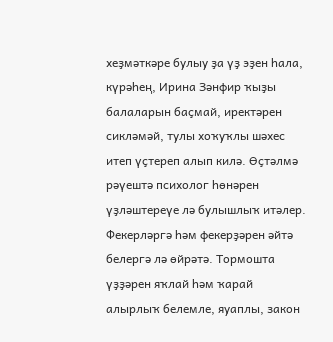хеҙмәткәре булыу ҙа үҙ эҙен һала, күрәһең, Ирина Зәнфир ҡыҙы балаларын баҫмай, иректәрен сикләмәй, тулы хоҡуҡлы шәхес итеп үҫтереп алып килә. Өҫтәлмә рәүештә психолог һөнәрен үҙләштереүе лә булышлыҡ итәлер. Фекерләргә һәм фекерҙәрен әйтә белергә лә өйрәтә. Тормошта үҙҙәрен яҡлай һәм ҡарай алырлыҡ белемле, яуаплы, закон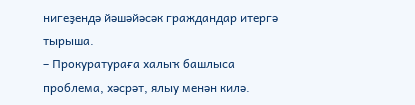нигеҙендә йәшәйәсәк граждандар итергә тырыша.
– Прокуратураға халыҡ башлыса проблема, хәсрәт, ялыу менән килә.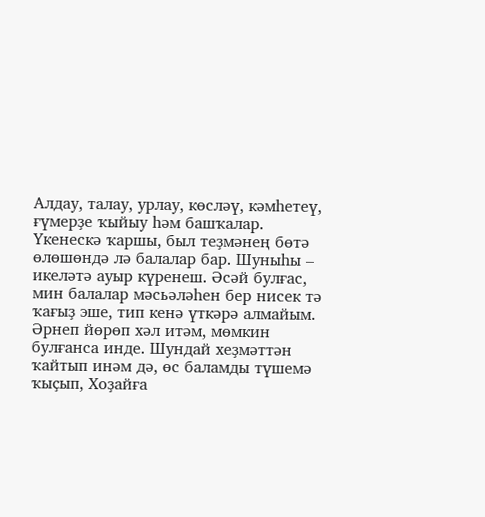Алдау, талау, урлау, көсләү, кәмһетеү, ғүмерҙе ҡыйыу һәм башҡалар. Үкенескә ҡаршы, был теҙмәнең бөтә өлөшөндә лә балалар бар. Шуныһы – икеләтә ауыр күренеш. Әсәй булғас, мин балалар мәсьәләһен бер нисек тә ҡағыҙ эше, тип кенә үткәрә алмайым. Әрнеп йөрөп хәл итәм, мөмкин булғанса инде. Шундай хеҙмәттән ҡайтып инәм дә, өс баламды түшемә ҡыҫып, Хоҙайға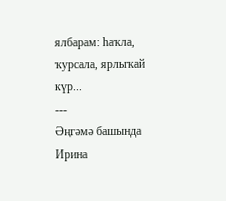ялбарам: һаҡла, ҡурсала, ярлыҡай күр...
---
Әңгәмә башында Ирина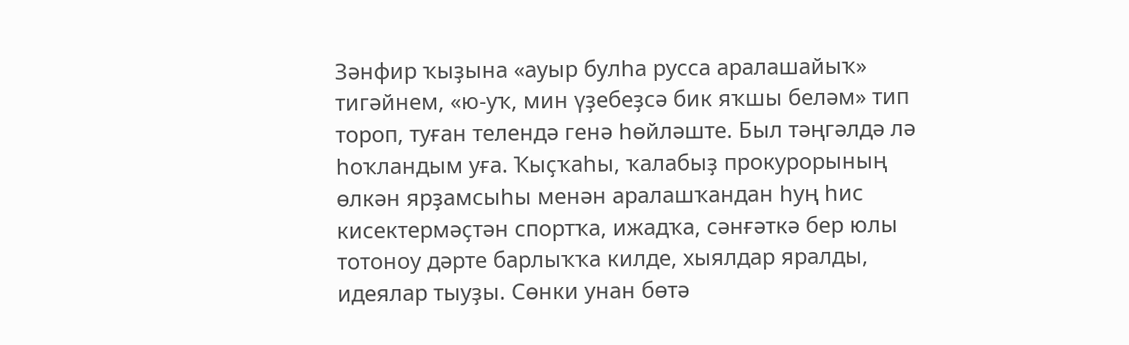Зәнфир ҡыҙына «ауыр булһа русса аралашайыҡ» тигәйнем, «ю-уҡ, мин үҙебеҙсә бик яҡшы беләм» тип тороп, туған телендә генә һөйләште. Был тәңгәлдә лә һоҡландым уға. Ҡыҫҡаһы, ҡалабыҙ прокурорының өлкән ярҙамсыһы менән аралашҡандан һуң һис кисектермәҫтән спортҡа, ижадҡа, сәнғәткә бер юлы тотоноу дәрте барлыҡҡа килде, хыялдар яралды, идеялар тыуҙы. Сөнки унан бөтә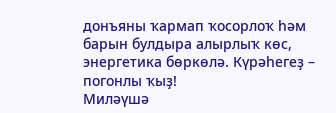донъяны ҡармап ҡосорлоҡ һәм барын булдыра алырлыҡ көс, энергетика бөркөлә. Күрәһегеҙ – погонлы ҡыҙ!
Миләүшә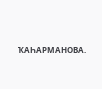ҠАҺАРМАНОВА.